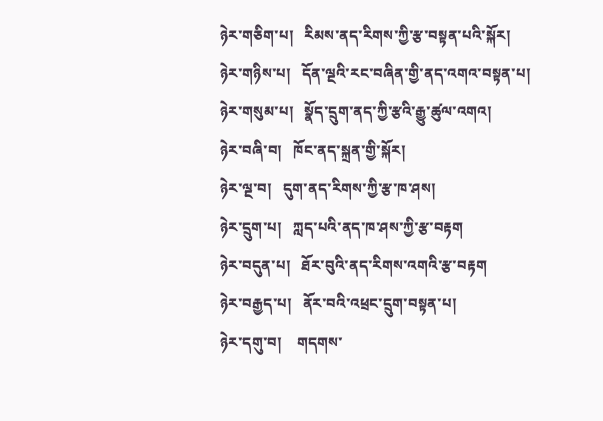ཉེར་གཅིག་པ།   རིམས་ནད་རིགས་ཀྱི་རྩ་བསྟན་པའི་སྐོར།
ཉེར་གཉིས་པ།   དོན་ལྔའི་རང་བཞིན་གྱི་ནད་འགའ་བསྟན་པ།
ཉེར་གསུམ་པ།   སྣོད་དྲུག་ནད་ཀྱི་རྩའི་རྒྱུ་ཚུལ་འགའ།
ཉེར་བཞི་བ།   ཁོང་ནད་སྐྲན་གྱི་སྐོར།
ཉེར་ལྔ་བ།   དུག་ནད་རིགས་ཀྱི་རྩ་ཁ་ཤས།
ཉེར་དྲུག་པ།   ཀླད་པའི་ནད་ཁ་ཤས་ཀྱི་རྩ་བརྟག
ཉེར་བདུན་པ།   ཐོར་བུའི་ནད་རིགས་འགའི་རྩ་བརྟག
ཉེར་བརྒྱད་པ།   ནོར་བའི་འཕྲང་དྲུག་བསྟན་པ།
ཉེར་དགུ་བ།    གདགས་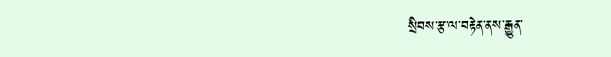སྲིབས་རྩ་ལ་བརྟེན་ནས་རྒྱུན་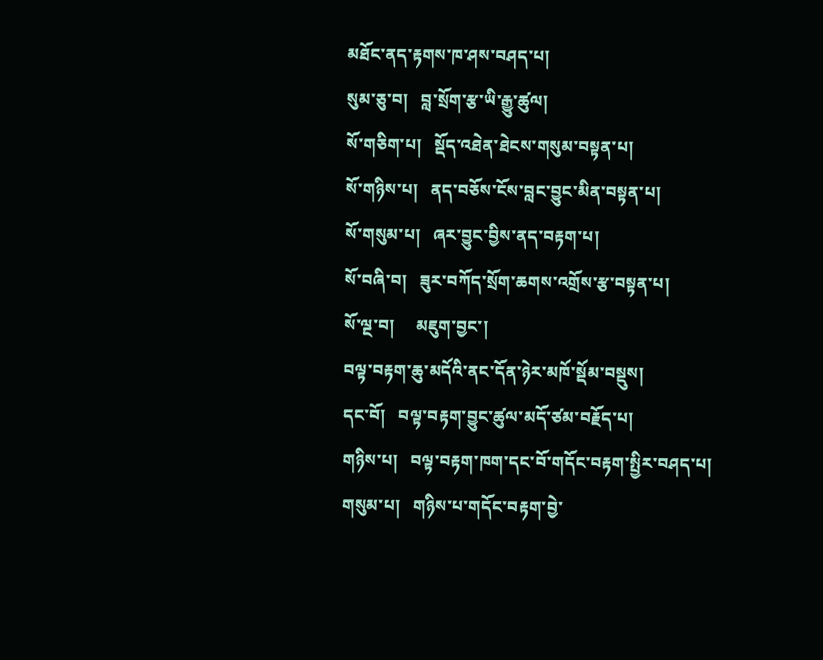མཐོང་ནད་རྟགས་ཁ་ཤས་བཤད་པ།
སུམ་ཅུ་བ།   བླ་སྲོག་རྩ་ཡི་རྒྱུ་ཚུལ།
སོ་གཅིག་པ།   སྡོད་འཐེན་ཐེངས་གསུམ་བསྟན་པ།
སོ་གཉིས་པ།   ནད་བཅོས་ངོས་བླང་བྱུང་མིན་བསྟན་པ།
སོ་གསུམ་པ།   ཞར་བྱུང་བྱིས་ནད་བརྟག་པ།
སོ་བཞི་བ།   ཟུར་བཀོད་སྲོག་ཆགས་འགྲོས་རྩ་བསྟན་པ།
སོ་ལྔ་བ།     མཇུག་བྱང་།
བལྟ་བརྟག་ཆུ་མདོའི་ནང་དོན་ཉེར་མཁོ་སྡོམ་བསྡུས།
དང་བོ།   བལྟ་བརྟག་བྱུང་ཚུལ་མདོ་ཙམ་བརྗོད་པ།
གཉིས་པ།   བལྟ་བརྟག་ཁག་དང་བོ་གདོང་བརྟག་སྤྱིར་བཤད་པ།
གསུམ་པ།   གཉིས་པ་གདོང་བརྟག་བྱེ་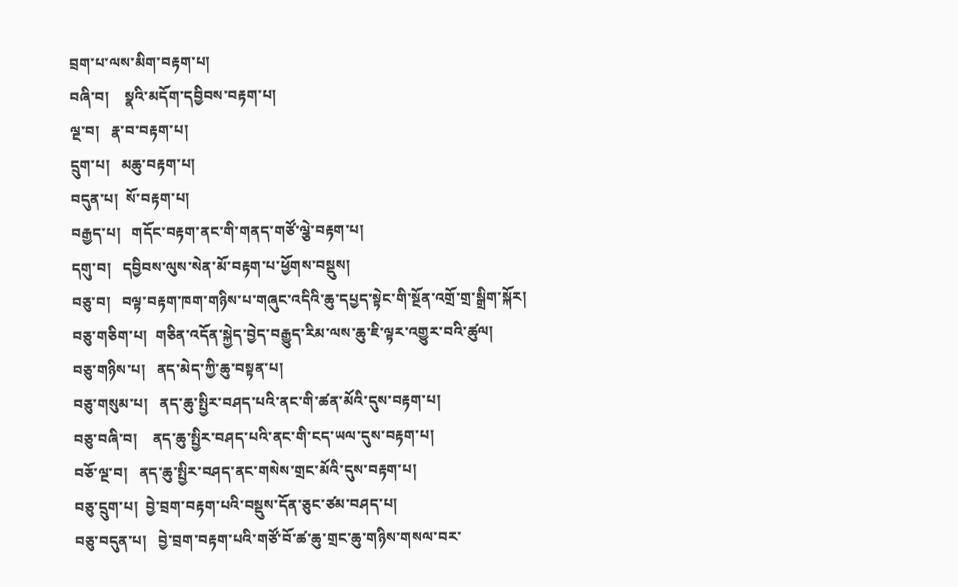བྲག་པ་ལས་མིག་བརྟག་པ།
བཞི་བ།    སྣའི་མདོག་དབྱིབས་བརྟག་པ།
ལྔ་བ།   རྣ་བ་བརྟག་པ།
དྲུག་པ།   མཆུ་བརྟག་པ།
བདུན་པ།  སོ་བརྟག་པ།
བརྒྱད་པ།   གདོང་བརྟག་ནང་གི་གནད་གཙོ་ལྕེ་བརྟག་པ།
དགུ་བ།   དབྱིབས་ལུས་སེན་མོ་བརྟག་པ་ཕྱོགས་བསྡུས།
བཅུ་བ།   བལྟ་བརྟག་ཁག་གཉིས་པ་གཞུང་འདིའི་ཆུ་དཔྱད་སྟེང་གི་སྔོན་འགྲོ་གྲ་སྒྲིག་སྐོར།
བཅུ་གཅིག་པ།  གཅིན་འདོན་སྐྱེད་བྱེད་བརྒྱུད་རིམ་ལས་ཆུ་ཇི་ལྟར་འགྱུར་བའི་ཚུལ།
བཅུ་གཉིས་པ།   ནད་མེད་ཀྱི་ཆུ་བསྟན་པ།
བཅུ་གསུམ་པ།   ནད་ཆུ་སྤྱིར་བཤད་པའི་ནང་གི་ཚན་མོའི་དུས་བརྟག་པ།
བཅུ་བཞི་བ།    ནད་ཆུ་སྤྱིར་བཤད་པའི་ནང་གི་ངད་ཡལ་དུས་བརྟག་པ།
བཅོ་ལྔ་བ།   ནད་ཆུ་སྤྱིར་བཤད་ནང་གསེས་གྲང་མོའི་དུས་བརྟག་པ།
བཅུ་དྲུག་པ།  བྱེ་བྲག་བརྟག་པའི་བསྡུས་དོན་ཅུང་ཙམ་བཤད་པ།
བཅུ་བདུན་པ།   བྱེ་བྲག་བརྟག་པའི་གཙོ་བོ་ཚ་ཆུ་གྲང་ཆུ་གཉིས་གསལ་བར་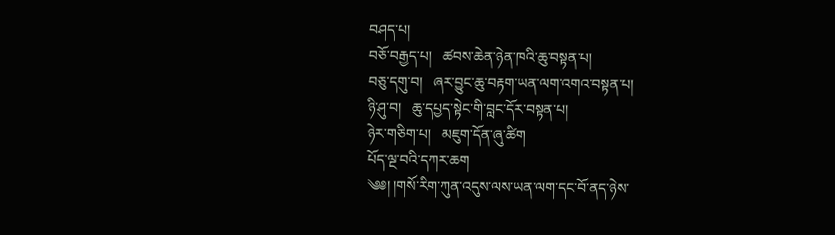བཤད་པ།
བཅོ་བརྒྱད་པ།   ཚབས་ཆེན་ཉེན་ཁའི་ཆུ་བསྟན་པ།
བཅུ་དགུ་བ།   ཞར་བྱུང་ཆུ་བརྟག་ཡན་ལག་འགའ་བསྟན་པ།
ཉི་ཤུ་བ།   ཆུ་དཔྱད་སྟེང་གི་བླང་དོར་བསྟན་པ།
ཉེར་གཅིག་པ།   མཇུག་དོན་ཞུ་ཚིག
པོད་ལྔ་བའི་དཀར་ཆག
༄༅། །གསོ་རིག་ཀུན་འདུས་ལས་ཡན་ལག་དང་བོ་ནད་ཉེས་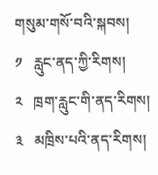གསུམ་གསོ་བའི་སྐབས།
༡   རླུང་ནད་ཀྱི་རིགས།
༢   ཁྲག་རླུང་གི་ནད་རིགས།
༣   མཁྲིས་པའི་ནད་རིགས།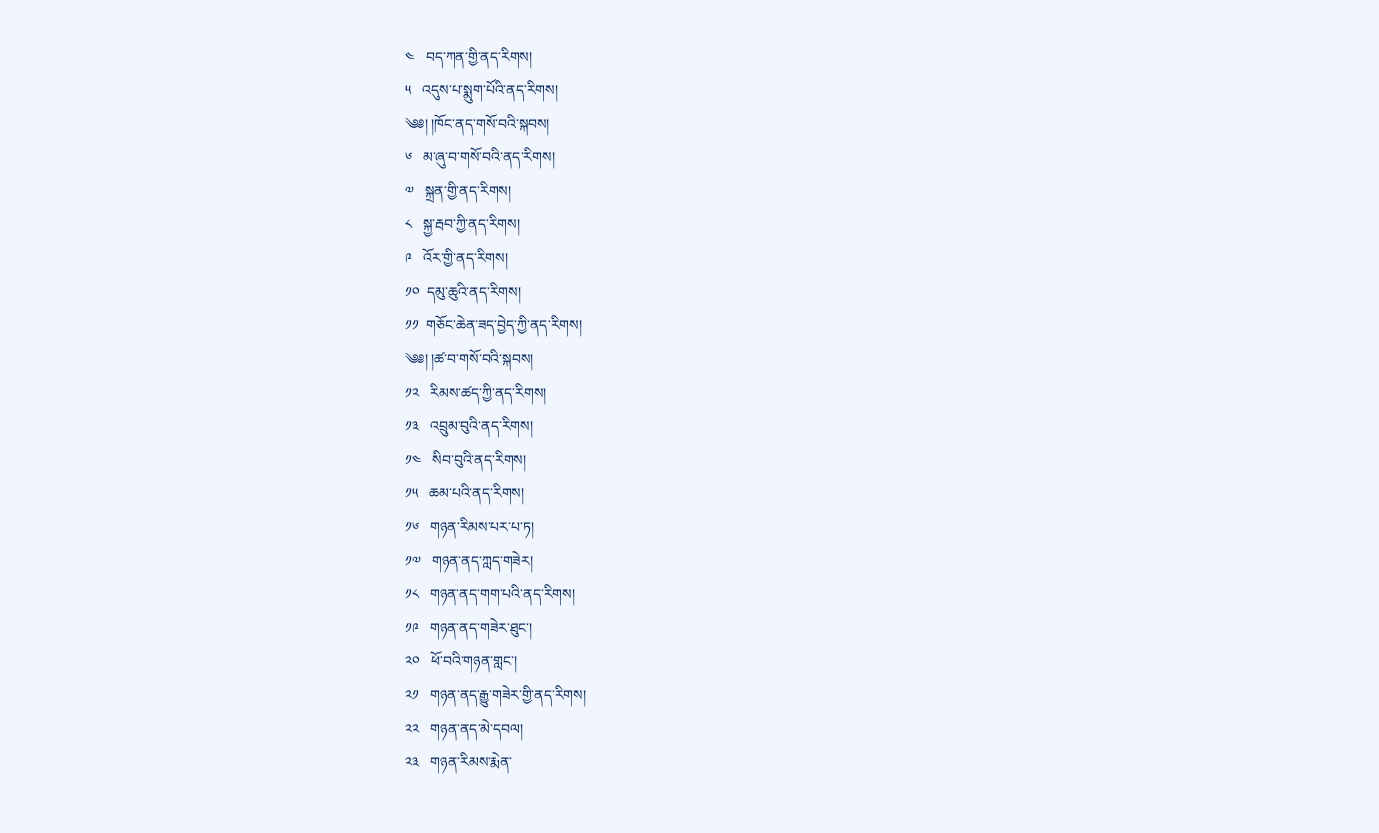༤   བད་ཀན་གྱི་ནད་རིགས།
༥   འདུས་པ་སྨུག་པོའི་ནད་རིགས།
༄༅། །ཁོང་ནད་གསོ་བའི་སྐབས།
༦   མ་ཞུ་བ་གསོ་བའི་ནད་རིགས།
༧   སྐྲན་གྱི་ནད་རིགས།
༨   སྐྱ་རྦབ་ཀྱི་ནད་རིགས།
༩   འོར་གྱི་ནད་རིགས།
༡༠  དམུ་ཆུའི་ནད་རིགས།
༡༡  གཅོང་ཆེན་ཟད་བྱེད་ཀྱི་ནད་རིགས།
༄༅། །ཚ་བ་གསོ་བའི་སྐབས།
༡༢   རིམས་ཚད་ཀྱི་ནད་རིགས།
༡༣   འབྲུམ་བུའི་ནད་རིགས།
༡༤   སིབ་བུའི་ནད་རིགས།
༡༥   ཆམ་པའི་ནད་རིགས།
༡༦   གཉན་རིམས་པར་པ་ཏ།
༡༧   གཉན་ནད་ཀླད་གཟེར།
༡༨   གཉན་ནད་གག་པའི་ནད་རིགས།
༡༩   གཉན་ནད་གཟེར་ཐུང་།
༢༠   ཕོ་བའི་གཉན་གླང་།
༢༡   གཉན་ནད་རྒྱུ་གཟེར་གྱི་ནད་རིགས།
༢༢   གཉན་ནད་མེ་དབལ།
༢༣   གཉན་རིམས་རྨེན་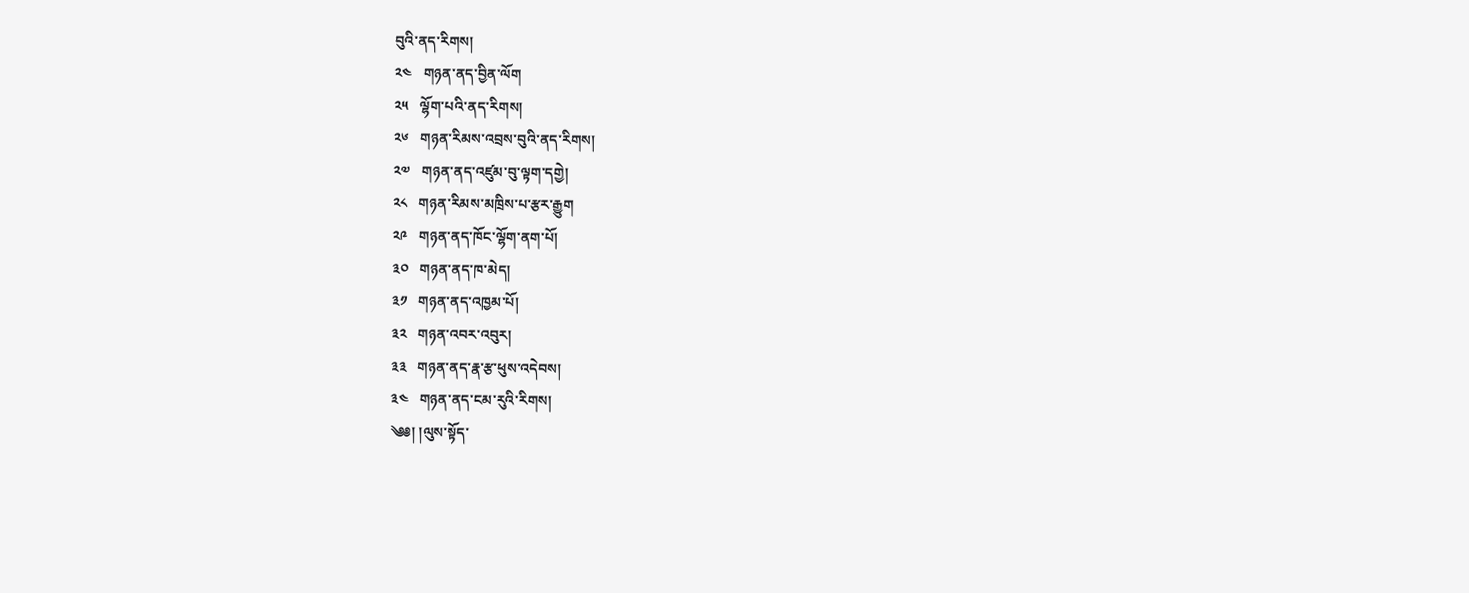བུའི་ནད་རིགས།
༢༤   གཉན་ནད་བྱིན་ལོག
༢༥   ལྷོག་པའི་ནད་རིགས།
༢༦   གཉན་རིམས་འབྲས་བུའི་ནད་རིགས།
༢༧   གཉན་ནད་འཛུམ་བུ་ལྟག་དགྱེ།
༢༨   གཉན་རིམས་མཁྲིས་པ་རྩར་རྒྱུག
༢༩   གཉན་ནད་ཁོང་ལྷོག་ནག་པོ།
༣༠   གཉན་ནད་ཁ་མེད།
༣༡   གཉན་ནད་འཁྱམ་པོ།
༣༢   གཉན་འབར་འབུར།
༣༣   གཉན་ནད་རྣ་རྩ་ཕུས་འདེབས།
༣༤   གཉན་ནད་ངམ་རུའི་རིགས།
༄༅། །ལུས་སྟོད་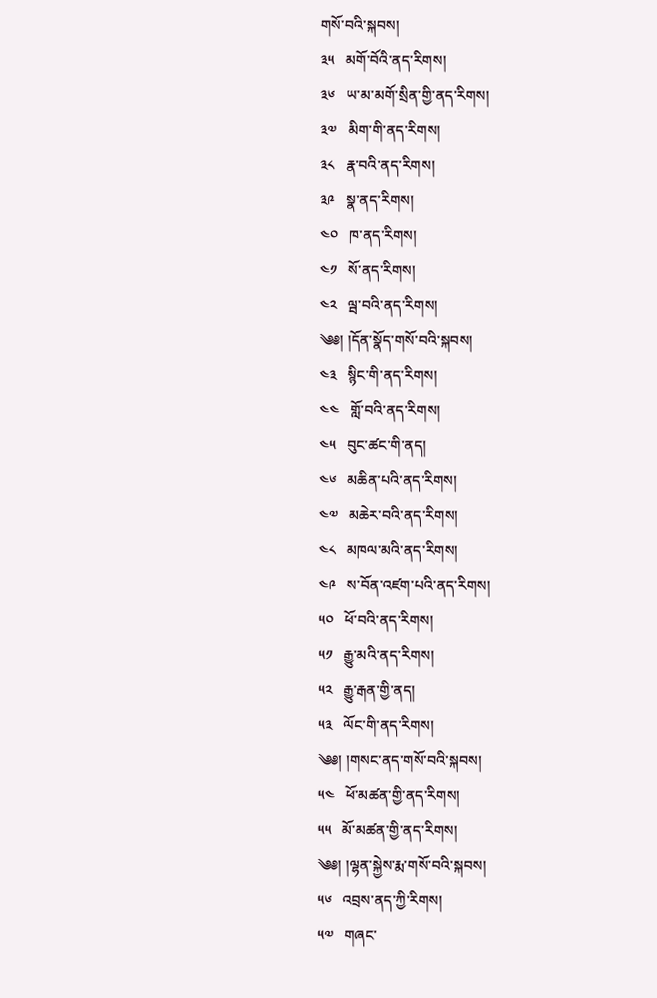གསོ་བའི་སྐབས།
༣༥   མགོ་བོའི་ནད་རིགས།
༣༦   ཡ་མ་མགོ་སྲིན་གྱི་ནད་རིགས།
༣༧   མིག་གི་ནད་རིགས།
༣༨   རྣ་བའི་ནད་རིགས།
༣༩   སྣ་ནད་རིགས།
༤༠   ཁ་ནད་རིགས།
༤༡   སོ་ནད་རིགས།
༤༢   ལྦ་བའི་ནད་རིགས།
༄༅། །དོན་སྣོད་གསོ་བའི་སྐབས།
༤༣   སྙིང་གི་ནད་རིགས།
༤༤   གློ་བའི་ནད་རིགས།
༤༥   བུང་ཚང་གི་ནད།
༤༦   མཆིན་པའི་ནད་རིགས།
༤༧   མཆེར་བའི་ནད་རིགས།
༤༨   མཁལ་མའི་ནད་རིགས།
༤༩   ས་བོན་འཛག་པའི་ནད་རིགས།
༥༠   ཕོ་བའི་ནད་རིགས།
༥༡   རྒྱུ་མའི་ནད་རིགས།
༥༢   རྒྱུ་རྒན་གྱི་ནད།
༥༣   ལོང་གི་ནད་རིགས།
༄༅། །གསང་ནད་གསོ་བའི་སྐབས།
༥༤   ཕོ་མཚན་གྱི་ནད་རིགས།
༥༥   མོ་མཚན་གྱི་ནད་རིགས།
༄༅། །ལྷན་སྐྱེས་རྨ་གསོ་བའི་སྐབས།
༥༦   འབྲས་ནད་ཀྱི་རིགས།
༥༧   གཞང་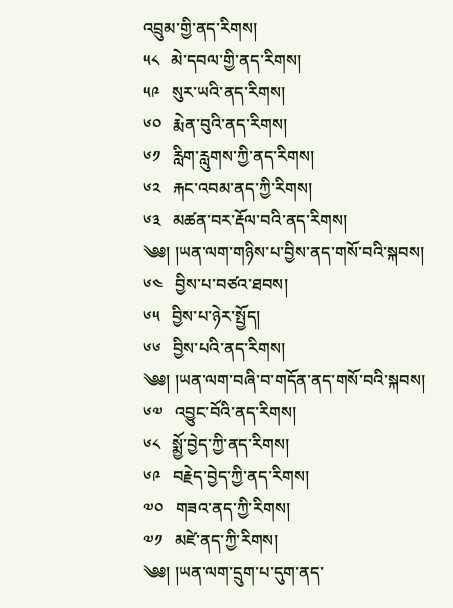འབྲུམ་གྱི་ནད་རིགས།
༥༨   མེ་དབལ་གྱི་ནད་རིགས།
༥༩   སུར་ཡའི་ནད་རིགས།
༦༠   རྨེན་བུའི་ནད་རིགས།
༦༡   རླིག་རླུགས་ཀྱི་ནད་རིགས།
༦༢   རྐང་འབམ་ནད་ཀྱི་རིགས།
༦༣   མཚན་བར་རྡོལ་བའི་ནད་རིགས།
༄༅། །ཡན་ལག་གཉིས་པ་བྱིས་ནད་གསོ་བའི་སྐབས།
༦༤   བྱིས་པ་བཙའ་ཐབས།
༦༥   བྱིས་པ་ཉེར་སྤྱོད།
༦༦   བྱིས་པའི་ནད་རིགས།
༄༅། །ཡན་ལག་བཞི་བ་གདོན་ནད་གསོ་བའི་སྐབས།
༦༧   འབྱུང་བོའི་ནད་རིགས།
༦༨   སྨྱོ་བྱེད་ཀྱི་ནད་རིགས།
༦༩   བརྗེད་བྱེད་ཀྱི་ནད་རིགས།
༧༠   གཟའ་ནད་ཀྱི་རིགས།
༧༡   མཛེ་ནད་ཀྱི་རིགས།
༄༅། །ཡན་ལག་དྲུག་པ་དུག་ནད་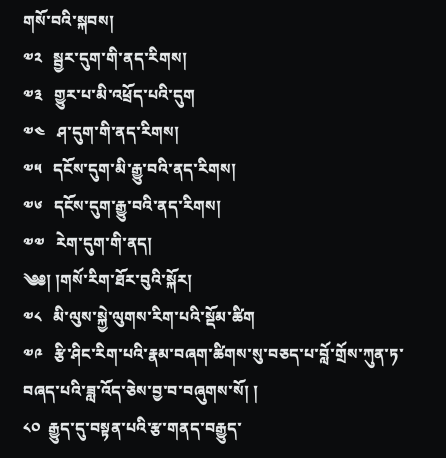གསོ་བའི་སྐབས།
༧༢   སྦྱར་དུག་གི་ནད་རིགས།
༧༣   གྱུར་པ་མི་འཕྲོད་པའི་དུག
༧༤   ཤ་དུག་གི་ནད་རིགས།
༧༥   དངོས་དུག་མི་རྒྱུ་བའི་ནད་རིགས།
༧༦   དངོས་དུག་རྒྱུ་བའི་ནད་རིགས།
༧༧   རེག་དུག་གི་ནད།
༄༅། །གསོ་རིག་ཐོར་བུའི་སྐོར།
༧༨   མི་ལུས་སྐྱེ་ལུགས་རིག་པའི་སྡོམ་ཚིག
༧༩   རྩི་ཤིང་རིག་པའི་རྣམ་བཞག་ཚིགས་སུ་བཅད་པ་བློ་གྲོས་ཀུན་ཏ་བཞད་པའི་ཟླ་འོད་ཅེས་བྱ་བ་བཞུགས་སོ། །
༨༠  རྒྱུད་དུ་བསྟན་པའི་རྩ་གནད་བརྒྱུད་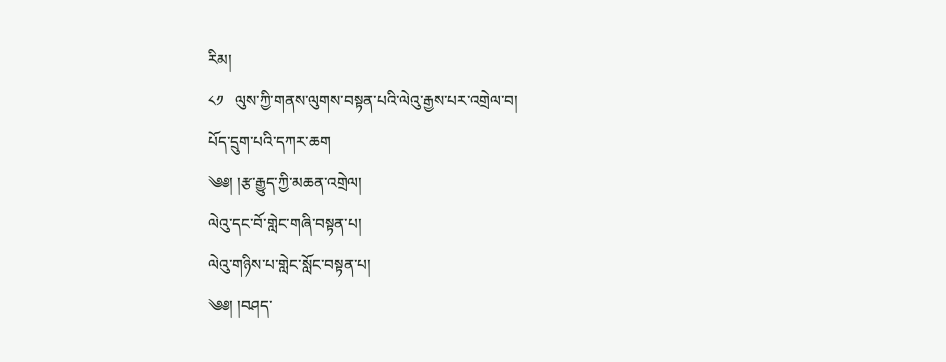རིམ།
༨༡   ལུས་ཀྱི་གནས་ལུགས་བསྟན་པའི་ལེའུ་རྒྱས་པར་འགྲེལ་བ།
པོད་དྲུག་པའི་དཀར་ཆག
༄༅། །རྩ་རྒྱུད་ཀྱི་མཆན་འགྲེལ།
ལེའུ་དང་བོ་གླེང་གཞི་བསྟན་པ།
ལེའུ་གཉིས་པ་གླེང་སློང་བསྟན་པ།
༄༅། །བཤད་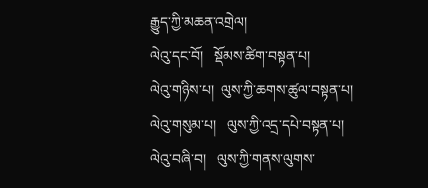རྒྱུད་ཀྱི་མཆན་འགྲེལ།
ལེའུ་དང་བོ།   སྡོམས་ཚིག་བསྟན་པ།
ལེའུ་གཉིས་པ།  ལུས་ཀྱི་ཆགས་ཚུལ་བསྟན་པ།
ལེའུ་གསུམ་པ།   ལུས་ཀྱི་འདྲ་དཔེ་བསྟན་པ།
ལེའུ་བཞི་བ།   ལུས་ཀྱི་གནས་ལུགས་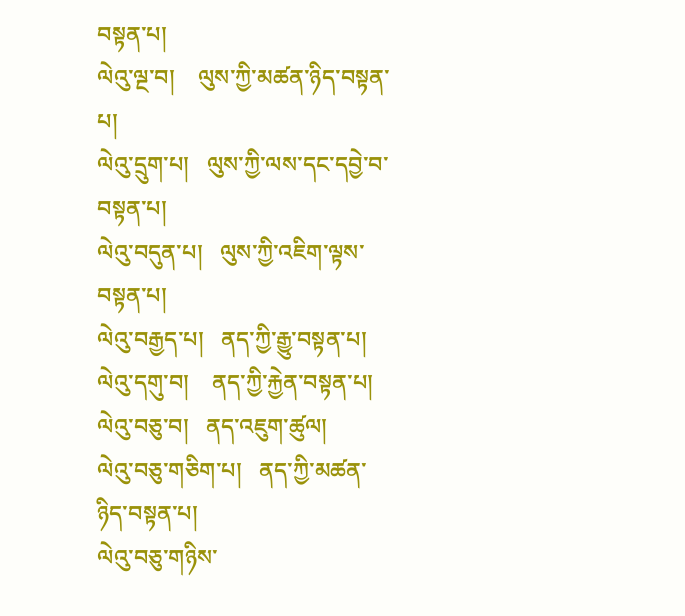བསྟན་པ།
ལེའུ་ལྔ་བ།    ལུས་ཀྱི་མཚན་ཉིད་བསྟན་པ།
ལེའུ་དྲུག་པ།   ལུས་ཀྱི་ལས་དང་དབྱེ་བ་བསྟན་པ།
ལེའུ་བདུན་པ།   ལུས་ཀྱི་འཇིག་ལྟས་བསྟན་པ།
ལེའུ་བརྒྱད་པ།   ནད་ཀྱི་རྒྱུ་བསྟན་པ།
ལེའུ་དགུ་བ།    ནད་ཀྱི་རྐྱེན་བསྟན་པ།
ལེའུ་བཅུ་བ།   ནད་འཇུག་ཚུལ།
ལེའུ་བཅུ་གཅིག་པ།   ནད་ཀྱི་མཚན་ཉིད་བསྟན་པ།
ལེའུ་བཅུ་གཉིས་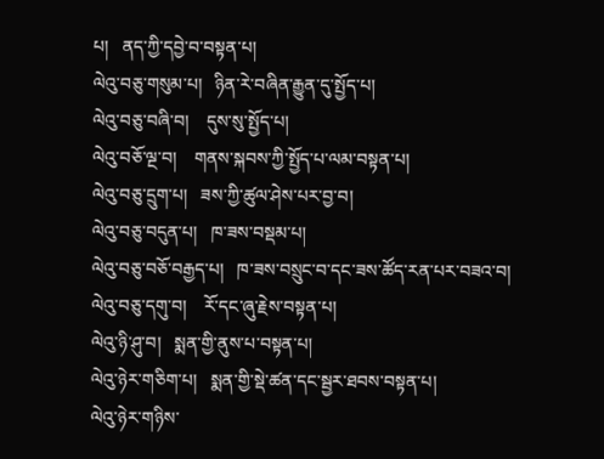པ།   ནད་ཀྱི་དབྱེ་བ་བསྟན་པ།
ལེའུ་བཅུ་གསུམ་པ།   ཉིན་རེ་བཞིན་རྒྱུན་དུ་སྤྱོད་པ།
ལེའུ་བཅུ་བཞི་བ།    དུས་སུ་སྤྱོད་པ།
ལེའུ་བཅོ་ལྔ་བ།    གནས་སྐབས་ཀྱི་སྤྱོད་པ་ལམ་བསྟན་པ།
ལེའུ་བཅུ་དྲུག་པ།   ཟས་ཀྱི་ཚུལ་ཤེས་པར་བྱ་བ།
ལེའུ་བཅུ་བདུན་པ།   ཁ་ཟས་བསྡམ་པ།
ལེའུ་བཅུ་བཅོ་བརྒྱད་པ།   ཁ་ཟས་བསྲུང་བ་དང་ཟས་ཚོད་རན་པར་བཟའ་བ།
ལེའུ་བཅུ་དགུ་བ།    རོ་དང་ཞུ་རྗེས་བསྟན་པ།
ལེའུ་ཉི་ཤུ་བ།   སྨན་གྱི་ནུས་པ་བསྟན་པ།
ལེའུ་ཉེར་གཅིག་པ།   སྨན་གྱི་སྡེ་ཚན་དང་སྦྱར་ཐབས་བསྟན་པ།
ལེའུ་ཉེར་གཉིས་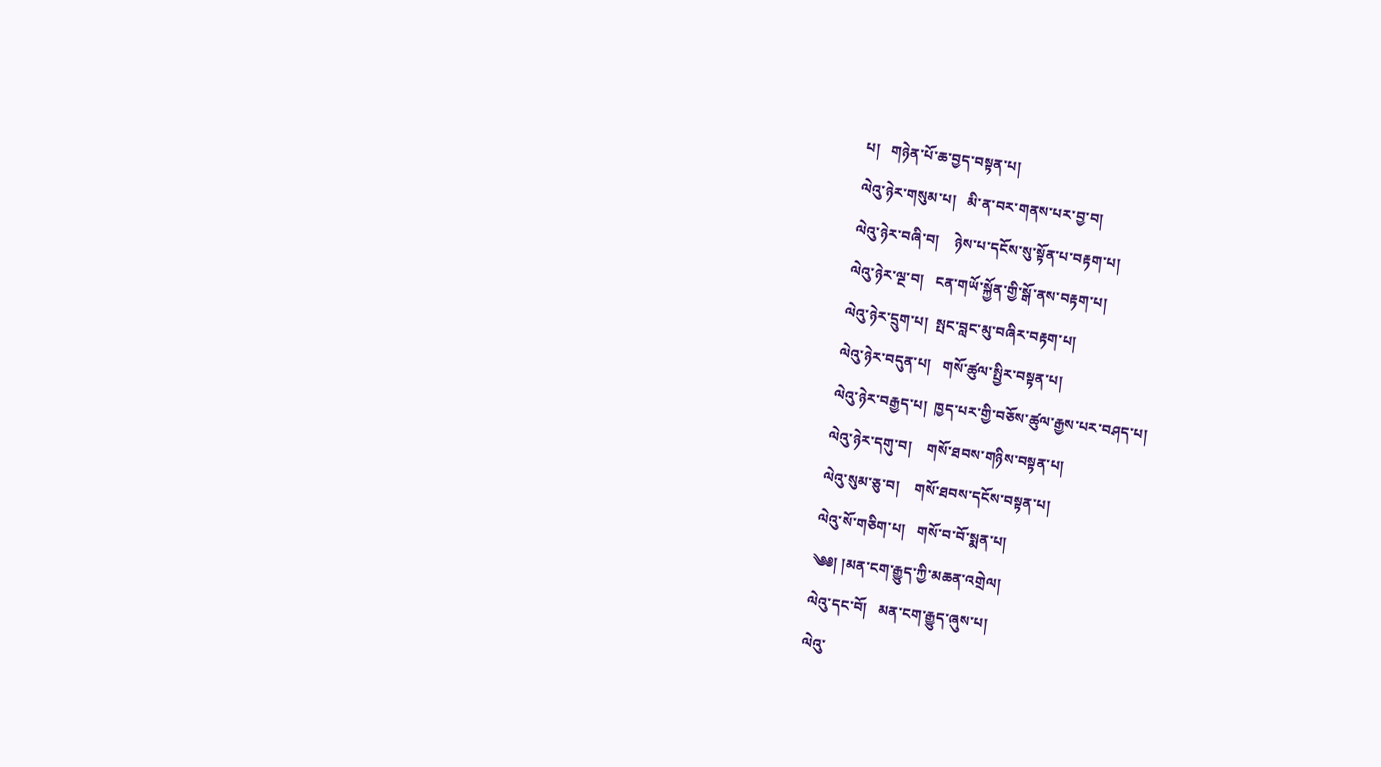པ།   གཉེན་པོ་ཆ་བྱད་བསྟན་པ།
ལེའུ་ཉེར་གསུམ་པ།   མི་ན་བར་གནས་པར་བྱ་བ།
ལེའུ་ཉེར་བཞི་བ།    ཉེས་པ་དངོས་སུ་སྟོན་པ་བརྟག་པ།
ལེའུ་ཉེར་ལྔ་བ།   ངན་གཡོ་སྐྱོན་གྱི་སྒོ་ནས་བརྟག་པ།
ལེའུ་ཉེར་དྲུག་པ།  སྤང་བླང་མུ་བཞིར་བརྟག་པ།
ལེའུ་ཉེར་བདུན་པ།   གསོ་ཚུལ་སྤྱིར་བསྟན་པ།
ལེའུ་ཉེར་བརྒྱད་པ།  ཁྱད་པར་གྱི་བཅོས་ཚུལ་རྒྱས་པར་བཤད་པ།
ལེའུ་ཉེར་དགུ་བ།    གསོ་ཐབས་གཉིས་བསྟན་པ།
ལེའུ་སུམ་ཅུ་བ།    གསོ་ཐབས་དངོས་བསྟན་པ།
ལེའུ་སོ་གཅིག་པ།   གསོ་བ་བོ་སྨན་པ།
༄༅། །མན་ངག་རྒྱུད་ཀྱི་མཆན་འགྲེལ།
ལེའུ་དང་བོ།   མན་ངག་རྒྱུད་ཞུས་པ།
ལེའུ་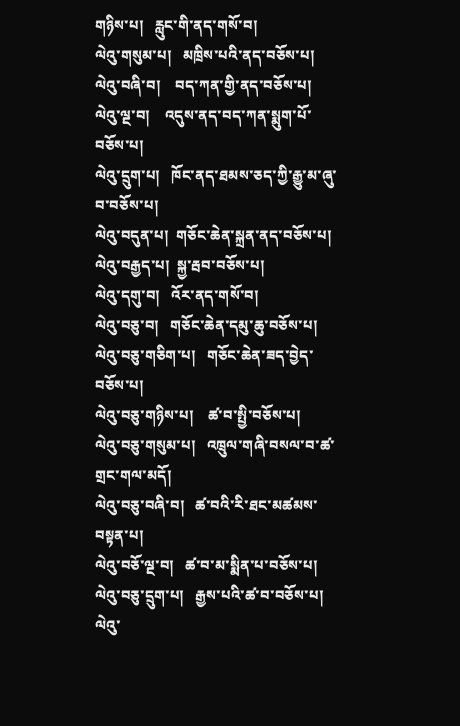གཉིས་པ།   རླུང་གི་ནད་གསོ་བ།
ལེའུ་གསུམ་པ།   མཁྲིས་པའི་ནད་བཅོས་པ།
ལེའུ་བཞི་བ།    བད་ཀན་གྱི་ནད་བཅོས་པ།
ལེའུ་ལྔ་བ།    འདུས་ནད་བད་ཀན་སྨུག་པོ་བཅོས་པ།
ལེའུ་དྲུག་པ།   ཁོང་ནད་ཐམས་ཅད་ཀྱི་རྒྱུ་མ་ཞུ་བ་བཅོས་པ།
ལེའུ་བདུན་པ།  གཅོང་ཆེན་སྐྲན་ནད་བཅོས་པ།
ལེའུ་བརྒྱད་པ།  སྐྱ་རྦབ་བཅོས་པ།
ལེའུ་དགུ་བ།   འོར་ནད་གསོ་བ།
ལེའུ་བཅུ་བ།   གཅོང་ཆེན་དམུ་ཆུ་བཅོས་པ།
ལེའུ་བཅུ་གཅིག་པ།   གཅོང་ཆེན་ཟད་བྱེད་བཅོས་པ།
ལེའུ་བཅུ་གཉིས་པ།    ཚ་བ་སྤྱི་བཅོས་པ།
ལེའུ་བཅུ་གསུམ་པ།   འཁྲུལ་གཞི་བསལ་བ་ཚ་གྲང་གལ་མདོ།
ལེའུ་བཅུ་བཞི་བ།   ཚ་བའི་རི་ཐང་མཚམས་བསྟན་པ།
ལེའུ་བཅོ་ལྔ་བ།   ཚ་བ་མ་སྨིན་པ་བཅོས་པ།
ལེའུ་བཅུ་དྲུག་པ།   རྒྱས་པའི་ཚ་བ་བཅོས་པ།
ལེའུ་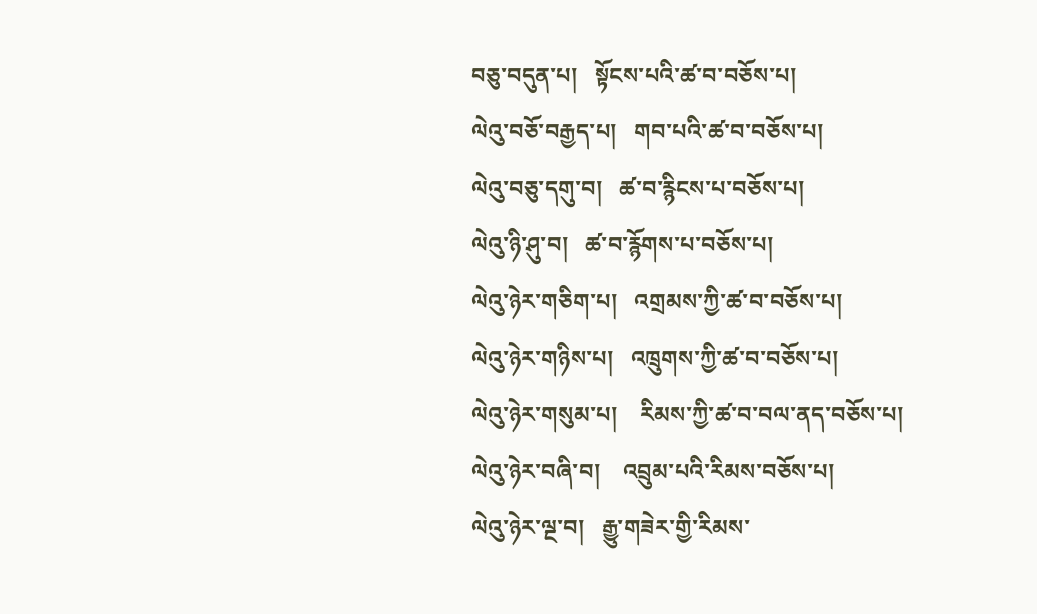བཅུ་བདུན་པ།   སྟོངས་པའི་ཚ་བ་བཅོས་པ།
ལེའུ་བཅོ་བརྒྱད་པ།   གབ་པའི་ཚ་བ་བཅོས་པ།
ལེའུ་བཅུ་དགུ་བ།   ཚ་བ་རྙིངས་པ་བཅོས་པ།
ལེའུ་ཉི་ཤུ་བ།   ཚ་བ་རྙོགས་པ་བཅོས་པ།
ལེའུ་ཉེར་གཅིག་པ།   འགྲམས་ཀྱི་ཚ་བ་བཅོས་པ།
ལེའུ་ཉེར་གཉིས་པ།   འཁྲུགས་ཀྱི་ཚ་བ་བཅོས་པ།
ལེའུ་ཉེར་གསུམ་པ།    རིམས་ཀྱི་ཚ་བ་བལ་ནད་བཅོས་པ།
ལེའུ་ཉེར་བཞི་བ།    འབྲུམ་པའི་རིམས་བཅོས་པ།
ལེའུ་ཉེར་ལྔ་བ།   རྒྱུ་གཟེར་གྱི་རིམས་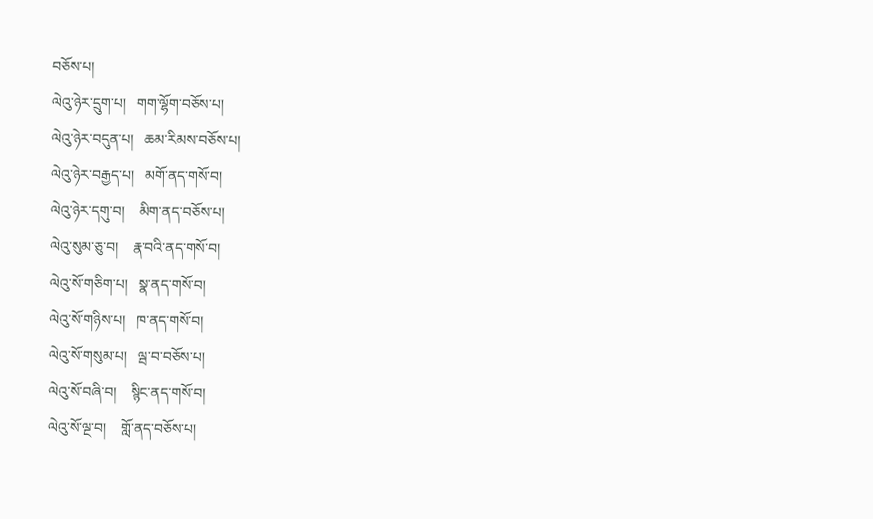བཅོས་པ།
ལེའུ་ཉེར་དྲུག་པ།   གག་ལྷོག་བཅོས་པ།
ལེའུ་ཉེར་བདུན་པ།   ཆམ་རིམས་བཅོས་པ།
ལེའུ་ཉེར་བརྒྱད་པ།   མགོ་ནད་གསོ་བ།
ལེའུ་ཉེར་དགུ་བ།    མིག་ནད་བཅོས་པ།
ལེའུ་སུམ་ཅུ་བ།    རྣ་བའི་ནད་གསོ་བ།
ལེའུ་སོ་གཅིག་པ།   སྣ་ནད་གསོ་བ།
ལེའུ་སོ་གཉིས་པ།   ཁ་ནད་གསོ་བ།
ལེའུ་སོ་གསུམ་པ།   ལྦ་བ་བཅོས་པ།
ལེའུ་སོ་བཞི་བ།    སྙིང་ནད་གསོ་བ།
ལེའུ་སོ་ལྔ་བ།    གློ་ནད་བཅོས་པ།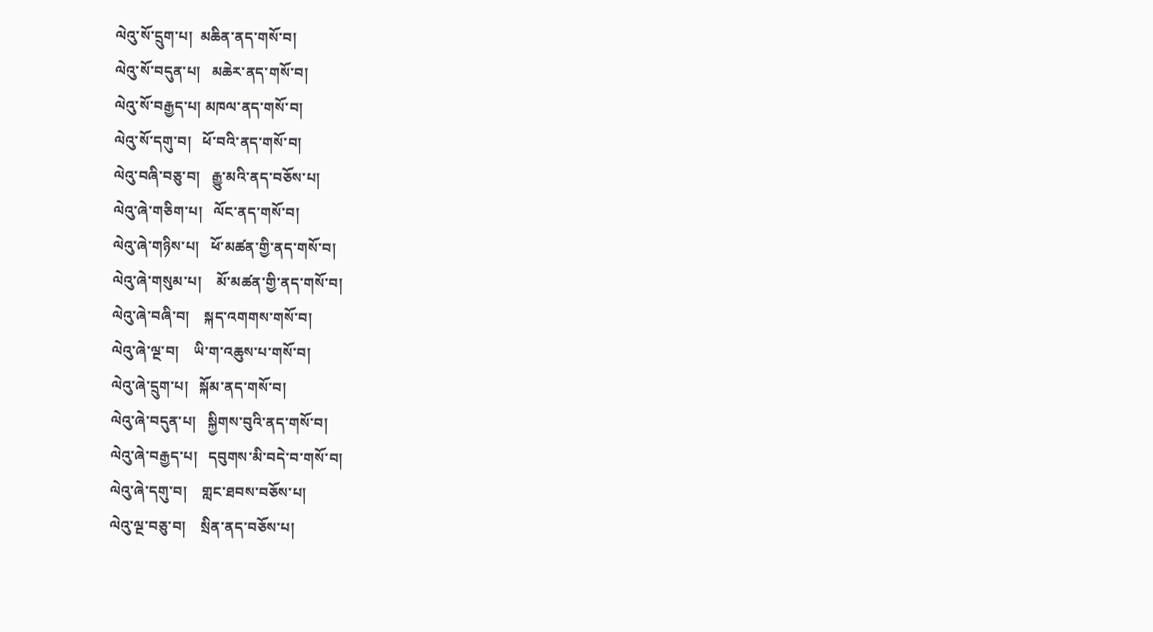ལེའུ་སོ་དྲུག་པ།  མཆིན་ནད་གསོ་བ།
ལེའུ་སོ་བདུན་པ།   མཆེར་ནད་གསོ་བ།
ལེའུ་སོ་བརྒྱད་པ། མཁལ་ནད་གསོ་བ།
ལེའུ་སོ་དགུ་བ།   ཕོ་བའི་ནད་གསོ་བ།
ལེའུ་བཞི་བཅུ་བ།   རྒྱུ་མའི་ནད་བཅོས་པ།
ལེའུ་ཞེ་གཅིག་པ།   ལོང་ནད་གསོ་བ།
ལེའུ་ཞེ་གཉིས་པ།   ཕོ་མཚན་གྱི་ནད་གསོ་བ།
ལེའུ་ཞེ་གསུམ་པ།    མོ་མཚན་གྱི་ནད་གསོ་བ།
ལེའུ་ཞེ་བཞི་བ།    སྐད་འགགས་གསོ་བ།
ལེའུ་ཞེ་ལྔ་བ།    ཡི་ག་འཆུས་པ་གསོ་བ།
ལེའུ་ཞེ་དྲུག་པ།   སྐོམ་ནད་གསོ་བ།
ལེའུ་ཞེ་བདུན་པ།   སྐྱིགས་བུའི་ནད་གསོ་བ།
ལེའུ་ཞེ་བརྒྱད་པ།   དབུགས་མི་བདེ་བ་གསོ་བ།
ལེའུ་ཞེ་དགུ་བ།    གླང་ཐབས་བཅོས་པ།
ལེའུ་ལྔ་བཅུ་བ།    སྲིན་ནད་བཅོས་པ།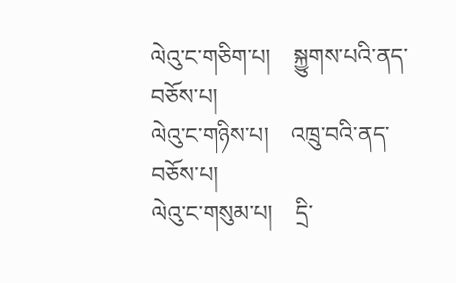ལེའུ་ང་གཅིག་པ།    སྐྱུགས་པའི་ནད་བཅོས་པ།
ལེའུ་ང་གཉིས་པ།    འཁྲུ་བའི་ནད་བཅོས་པ།
ལེའུ་ང་གསུམ་པ།    དྲི་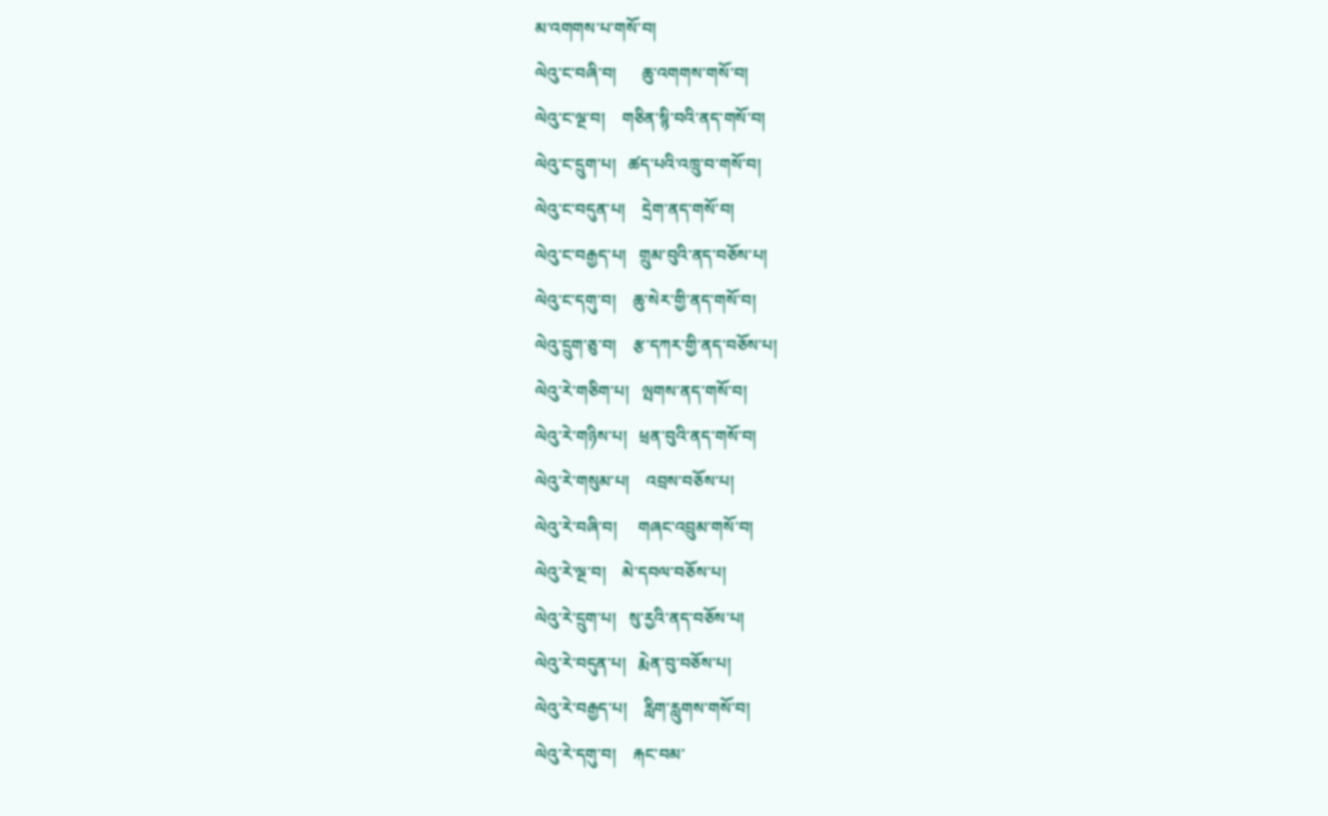མ་འགགས་པ་གསོ་བ།
ལེའུ་ང་བཞི་བ།      ཆུ་འགགས་གསོ་བ།
ལེའུ་ང་ལྔ་བ།    གཅིན་སྙི་བའི་ནད་གསོ་བ།
ལེའུ་ང་དྲུག་པ།   ཚད་པའི་འཁྲུ་བ་གསོ་བ།
ལེའུ་ང་བདུན་པ།    དྲེག་ནད་གསོ་བ།
ལེའུ་ང་བརྒྱད་པ།   གྲུམ་བུའི་ནད་བཅོས་པ།
ལེའུ་ང་དགུ་བ།    ཆུ་སེར་གྱི་ནད་གསོ་བ།
ལེའུ་དྲུག་ཅུ་བ།    རྩ་དཀར་གྱི་ནད་བཅོས་པ།
ལེའུ་རེ་གཅིག་པ།   ལྤགས་ནད་གསོ་བ།
ལེའུ་རེ་གཉིས་པ།   ཕྲན་བུའི་ནད་གསོ་བ།
ལེའུ་རེ་གསུམ་པ།    འབྲས་བཅོས་པ།
ལེའུ་རེ་བཞི་བ།     གཞང་འབྲུམ་གསོ་བ།
ལེའུ་རེ་ལྔ་བ།    མེ་དབལ་བཅོས་པ།
ལེའུ་རེ་དྲུག་པ།   སུ་རྱའི་ནད་བཅོས་པ།
ལེའུ་རེ་བདུན་པ།   རྨེན་བུ་བཅོས་པ།
ལེའུ་རེ་བརྒྱད་པ།    རླིག་རླུགས་གསོ་བ།
ལེའུ་རེ་དགུ་བ།    རྐང་བམ་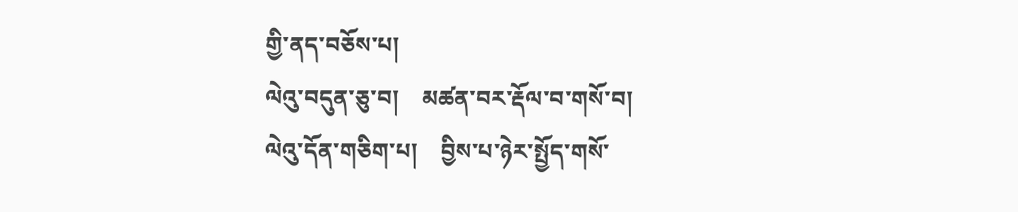གྱི་ནད་བཅོས་པ།
ལེའུ་བདུན་ཅུ་བ།    མཚན་བར་རྡོལ་བ་གསོ་བ།
ལེའུ་དོན་གཅིག་པ།    བྱིས་པ་ཉེར་སྤྱོད་གསོ་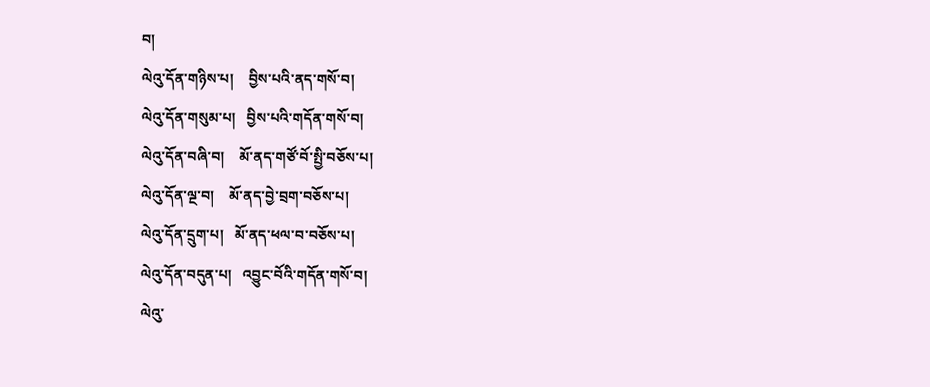བ།
ལེའུ་དོན་གཉིས་པ།    བྱིས་པའི་ནད་གསོ་བ།
ལེའུ་དོན་གསུམ་པ།   བྱིས་པའི་གདོན་གསོ་བ།
ལེའུ་དོན་བཞི་བ།    མོ་ནད་གཙོ་བོ་སྤྱི་བཅོས་པ།
ལེའུ་དོན་ལྔ་བ།    མོ་ནད་བྱེ་བྲག་བཅོས་པ།
ལེའུ་དོན་དྲུག་པ།   མོ་ནད་ཕལ་བ་བཅོས་པ།
ལེའུ་དོན་བདུན་པ།   འབྱུང་བོའི་གདོན་གསོ་བ།
ལེའུ་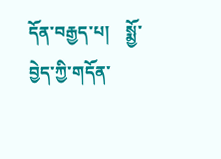དོན་བརྒྱད་པ།    སྨྱོ་བྱེད་ཀྱི་གདོན་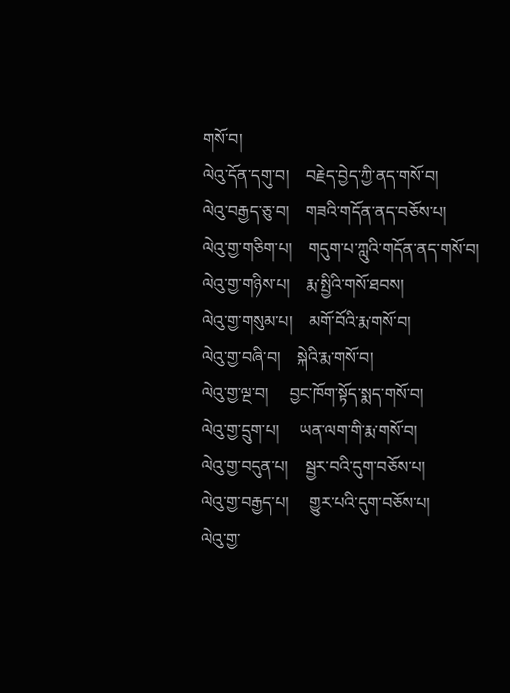གསོ་བ།
ལེའུ་དོན་དགུ་བ།    བརྗེད་བྱེད་ཀྱི་ནད་གསོ་བ།
ལེའུ་བརྒྱད་ཅུ་བ།    གཟའི་གདོན་ནད་བཅོས་པ།
ལེའུ་གྱ་གཅིག་པ།    གདུག་པ་ཀླུའི་གདོན་ནད་གསོ་བ།
ལེའུ་གྱ་གཉིས་པ།    རྨ་སྤྱིའི་གསོ་ཐབས།
ལེའུ་གྱ་གསུམ་པ།    མགོ་བོའི་རྨ་གསོ་བ།
ལེའུ་གྱ་བཞི་བ།    སྐེའི་རྨ་གསོ་བ།
ལེའུ་གྱ་ལྔ་བ།     བྱང་ཁོག་སྟོད་སྨད་གསོ་བ།
ལེའུ་གྱ་དྲུག་པ།     ཡན་ལག་གི་རྨ་གསོ་བ།
ལེའུ་གྱ་བདུན་པ།    སྦྱར་བའི་དུག་བཅོས་པ།
ལེའུ་གྱ་བརྒྱད་པ།     གྱུར་པའི་དུག་བཅོས་པ།
ལེའུ་གྱ་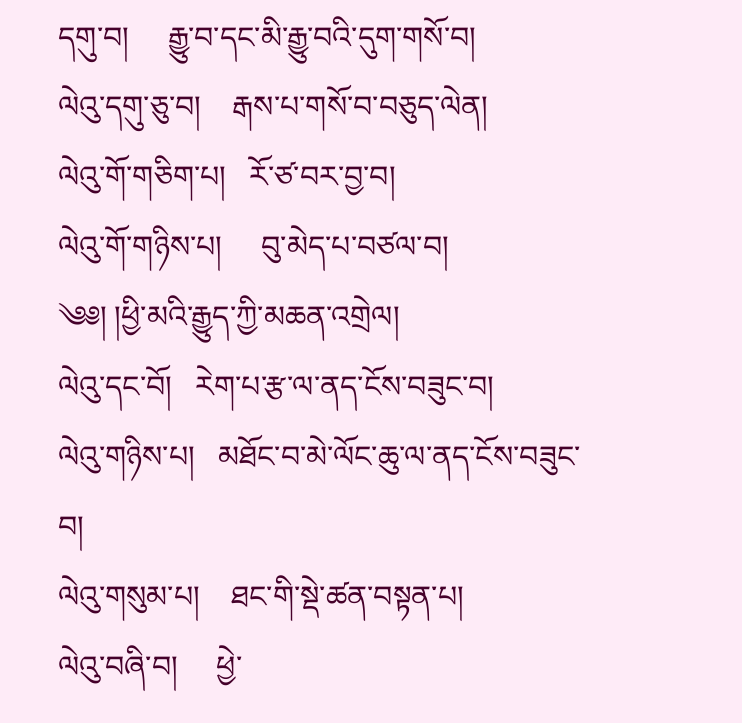དགུ་བ།     རྒྱུ་བ་དང་མི་རྒྱུ་བའི་དུག་གསོ་བ།
ལེའུ་དགུ་ཅུ་བ།    རྒས་པ་གསོ་བ་བཅུད་ལེན།
ལེའུ་གོ་གཅིག་པ།   རོ་ཙ་བར་བྱ་བ།
ལེའུ་གོ་གཉིས་པ།     བུ་མེད་པ་བཙལ་བ།
༄༅། །ཕྱི་མའི་རྒྱུད་ཀྱི་མཆན་འགྲེལ།
ལེའུ་དང་བོ།   རེག་པ་རྩ་ལ་ནད་ངོས་བཟུང་བ།
ལེའུ་གཉིས་པ།   མཐོང་བ་མེ་ལོང་ཆུ་ལ་ནད་ངོས་བཟུང་བ།
ལེའུ་གསུམ་པ།    ཐང་གི་སྡེ་ཚན་བསྟན་པ།
ལེའུ་བཞི་བ།     ཕྱེ་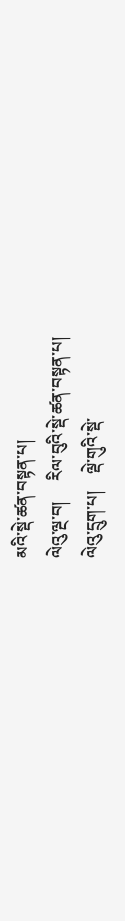མའི་སྡེ་ཚན་བསྟན་པ།
ལེའུ་ལྔ་བ།     རིལ་བུའི་སྡེ་ཚན་བསྟན་པ།
ལེའུ་དྲུག་པ།    ལྡེ་གུའི་སྡེ་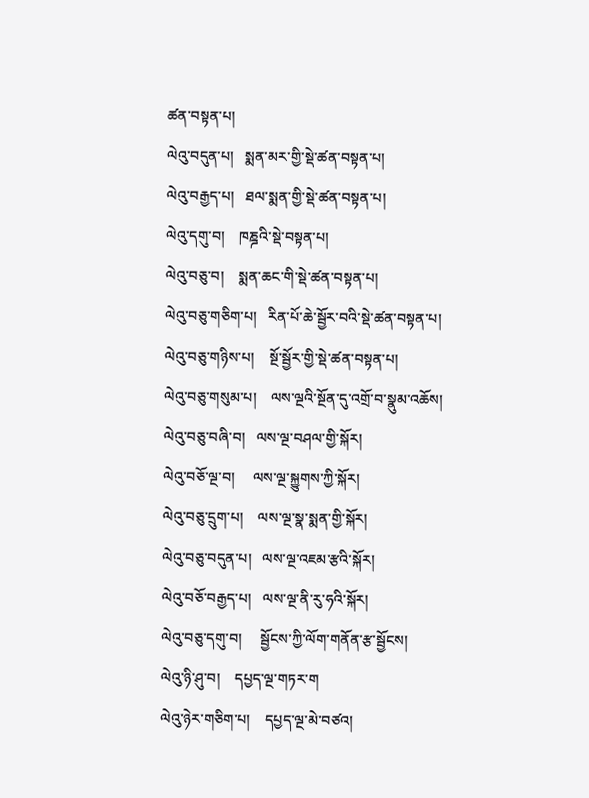ཚན་བསྟན་པ།
ལེའུ་བདུན་པ།   སྨན་མར་གྱི་སྡེ་ཚན་བསྟན་པ།
ལེའུ་བརྒྱད་པ།   ཐལ་སྨན་གྱི་སྡེ་ཚན་བསྟན་པ།
ལེའུ་དགུ་བ།    ཁཎྜའི་སྡེ་བསྟན་པ།
ལེའུ་བཅུ་བ།    སྨན་ཆང་གི་སྡེ་ཚན་བསྟན་པ།
ལེའུ་བཅུ་གཅིག་པ།   རིན་པོ་ཆེ་སྦྱོར་བའི་སྡེ་ཚན་བསྟན་པ།
ལེའུ་བཅུ་གཉིས་པ།    སྔོ་སྦྱོར་གྱི་སྡེ་ཚན་བསྟན་པ།
ལེའུ་བཅུ་གསུམ་པ།    ལས་ལྔའི་སྔོན་དུ་འགྲོ་བ་སྣུམ་འཆོས།
ལེའུ་བཅུ་བཞི་བ།   ལས་ལྔ་བཤལ་གྱི་སྐོར།
ལེའུ་བཅོ་ལྔ་བ།     ལས་ལྔ་སྐྱུགས་ཀྱི་སྐོར།
ལེའུ་བཅུ་དྲུག་པ།    ལས་ལྔ་སྣ་སྨན་གྱི་སྐོར།
ལེའུ་བཅུ་བདུན་པ།   ལས་ལྔ་འཇམ་རྩའི་སྐོར།
ལེའུ་བཅོ་བརྒྱད་པ།   ལས་ལྔ་ནི་རུ་ཧའི་སྐོར།
ལེའུ་བཅུ་དགུ་བ།     སྦྱོངས་ཀྱི་ལོག་གནོན་རྩ་སྦྱོངས།
ལེའུ་ཉི་ཤུ་བ།    དཔྱད་ལྔ་གཏར་ག
ལེའུ་ཉེར་གཅིག་པ།    དཔྱད་ལྔ་མེ་བཙའ།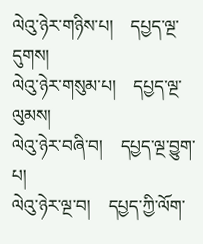ལེའུ་ཉེར་གཉིས་པ།    དཔྱད་ལྔ་དུགས།
ལེའུ་ཉེར་གསུམ་པ།    དཔྱད་ལྔ་ལུམས།
ལེའུ་ཉེར་བཞི་བ།    དཔྱད་ལྔ་བྱུག་པ།
ལེའུ་ཉེར་ལྔ་བ།    དཔྱད་ཀྱི་ལོག་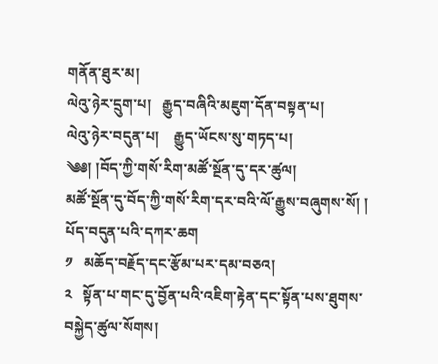གནོན་ཐུར་མ།
ལེའུ་ཉེར་དྲུག་པ།   རྒྱུད་བཞིའི་མཇུག་དོན་བསྟན་པ།
ལེའུ་ཉེར་བདུན་པ།    རྒྱུད་ཡོངས་སུ་གཏད་པ།
༄༅། །བོད་ཀྱི་གསོ་རིག་མཚོ་སྔོན་དུ་དར་ཚུལ།
མཚོ་སྔོན་དུ་བོད་ཀྱི་གསོ་རིག་དར་བའི་ལོ་རྒྱུས་བཞུགས་སོ། །
པོད་བདུན་པའི་དཀར་ཆག
༡   མཆོད་བརྗོད་དང་རྩོམ་པར་དམ་བཅའ།
༢   སྟོན་པ་གང་དུ་བྱོན་པའི་འཇིག་རྟེན་དང་སྟོན་པས་ཐུགས་བསྐྱེད་ཚུལ་སོགས།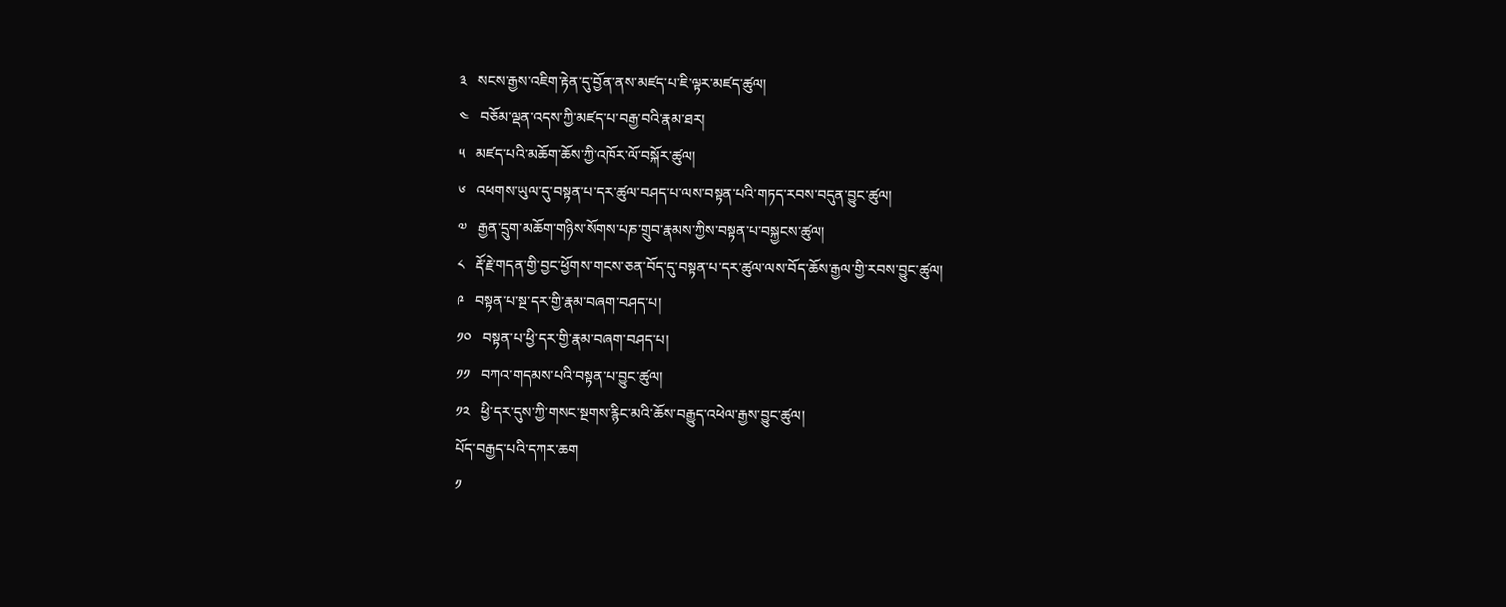༣   སངས་རྒྱས་འཇིག་རྟེན་དུ་བྱོན་ནས་མཛད་པ་ཇི་ལྟར་མཛད་ཚུལ།
༤   བཅོམ་ལྡན་འདས་ཀྱི་མཛད་པ་བརྒྱ་བའི་རྣམ་ཐར།
༥   མཛད་པའི་མཆོག་ཆོས་ཀྱི་འཁོར་ལོ་བསྐོར་ཚུལ།
༦   འཕགས་ཡུལ་དུ་བསྟན་པ་དར་ཚུལ་བཤད་པ་ལས་བསྟན་པའི་གཏད་རབས་བདུན་བྱུང་ཚུལ།
༧   རྒྱན་དྲུག་མཆོག་གཉིས་སོགས་པཎ་གྲུབ་རྣམས་ཀྱིས་བསྟན་པ་བསྐྱངས་ཚུལ།
༨   རྡོ་རྗེ་གདན་གྱི་བྱང་ཕྱོགས་གངས་ཅན་བོད་དུ་བསྟན་པ་དར་ཚུལ་ལས་བོད་ཆོས་རྒྱལ་གྱི་རབས་བྱུང་ཚུལ།
༩   བསྟན་པ་སྔ་དར་གྱི་རྣམ་བཞག་བཤད་པ།
༡༠   བསྟན་པ་ཕྱི་དར་གྱི་རྣམ་བཞག་བཤད་པ།
༡༡   བཀའ་གདམས་པའི་བསྟན་པ་བྱུང་ཚུལ།
༡༢   ཕྱི་དར་དུས་ཀྱི་གསང་སྔགས་རྙིང་མའི་ཆོས་བརྒྱུད་འཕེལ་རྒྱས་བྱུང་ཚུལ།
པོད་བརྒྱད་པའི་དཀར་ཆག
༡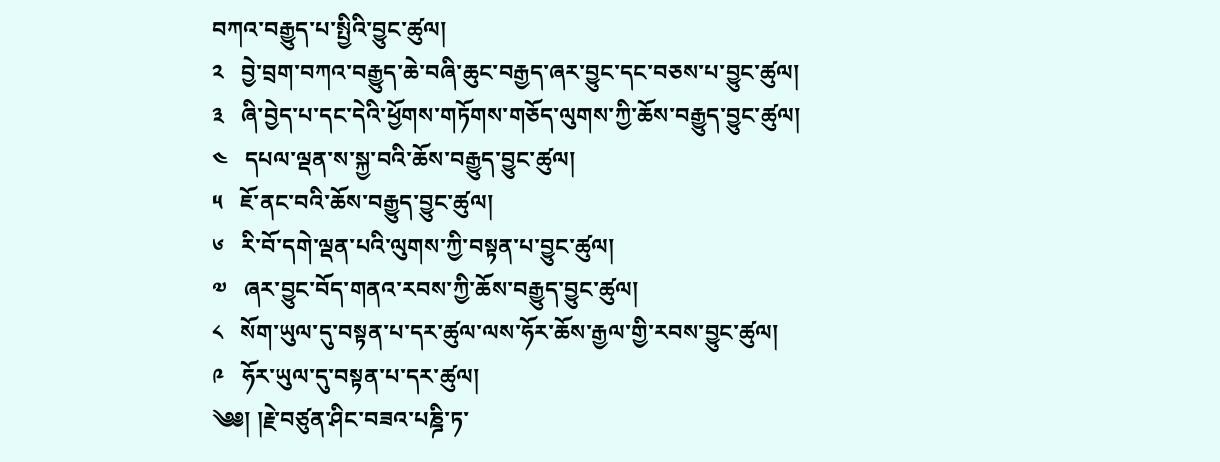བཀའ་བརྒྱུད་པ་སྤྱིའི་བྱུང་ཚུལ།
༢   བྱེ་བྲག་བཀའ་བརྒྱུད་ཆེ་བཞི་ཆུང་བརྒྱད་ཞར་བྱུང་དང་བཅས་པ་བྱུང་ཚུལ།
༣   ཞི་བྱེད་པ་དང་དེའི་ཕྱོགས་གཏོགས་གཅོད་ལུགས་ཀྱི་ཆོས་བརྒྱུད་བྱུང་ཚུལ།
༤   དཔལ་ལྡན་ས་སྐྱ་བའི་ཆོས་བརྒྱུད་བྱུང་ཚུལ།
༥   ཇོ་ནང་བའི་ཆོས་བརྒྱུད་བྱུང་ཚུལ།
༦   རི་བོ་དགེ་ལྡན་པའི་ལུགས་ཀྱི་བསྟན་པ་བྱུང་ཚུལ།
༧   ཞར་བྱུང་བོད་གནའ་རབས་ཀྱི་ཆོས་བརྒྱུད་བྱུང་ཚུལ།
༨   སོག་ཡུལ་དུ་བསྟན་པ་དར་ཚུལ་ལས་ཧོར་ཆོས་རྒྱལ་གྱི་རབས་བྱུང་ཚུལ།
༩   ཧོར་ཡུལ་དུ་བསྟན་པ་དར་ཚུལ།
༄༅། །རྗེ་བཙུན་ཤིང་བཟའ་པཎྜི་ཏ་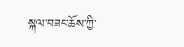སྐལ་བཟང་ཆོས་ཀྱི་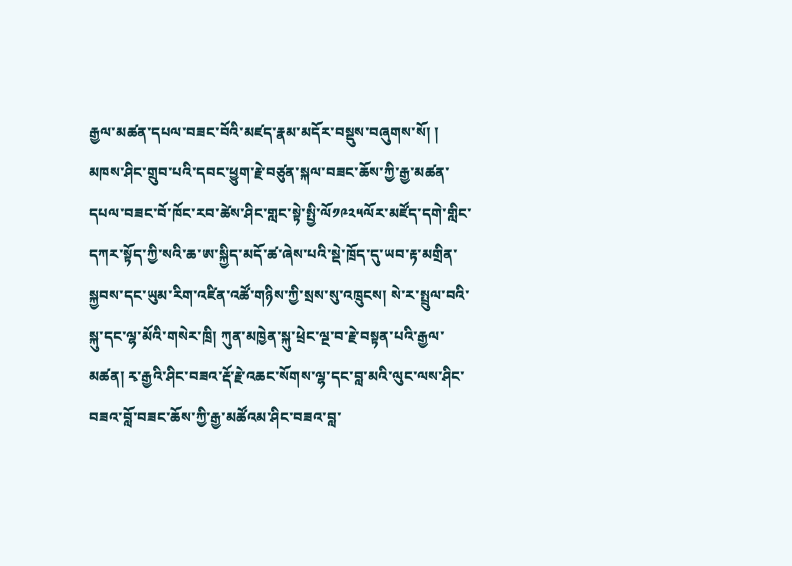རྒྱལ་མཚན་དཔལ་བཟང་བོའི་མཛད་རྣམ་མདོར་བསྡུས་བཞུགས་སོ། །
མཁས་ཤིང་གྲུབ་པའི་དབང་ཕྱུག་རྗེ་བཙུན་སྐལ་བཟང་ཆོས་ཀྱི་རྒྱ་མཚན་དཔལ་བཟང་བོ་ཁོང་རབ་ཚེས་ཤིང་གླང་སྟེ་སྤྱི་ལོ༡༩༢༥ལོར་མཛོད་དགེ་གླིང་དཀར་སྟོད་ཀྱི་སའི་ཆ་ཨ་སྐྱིད་མདོ་ཚ་ཞེས་པའི་སྡེ་ཁྲོད་དུ་ཡབ་རྟ་མགྲིན་སྐྱབས་དང་ཡུམ་རིག་འཛིན་འཚོ་གཉིས་ཀྱི་སྲས་སུ་འཁྲུངས། སེ་ར་སྤྲུལ་བའི་སྐུ་དང་ལྷ་མོའི་གསེར་ཁྲི། ཀུན་མཁྱེན་སྐུ་ཕྲེང་ལྔ་བ་རྗེ་བསྟན་པའི་རྒྱལ་མཚན། རྭ་རྒྱའི་ཤིང་བཟའ་རྡོ་རྗེ་འཆང་སོགས་ལྷ་དང་བླ་མའི་ལུང་ལས་ཤིང་བཟའ་བློ་བཟང་ཆོས་ཀྱི་རྒྱ་མཚོའམ་ཤིང་བཟའ་བླ་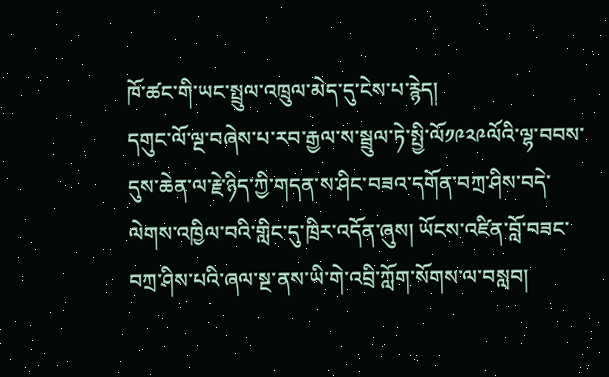ཁོ་ཚང་གི་ཡང་སྤྲུལ་འཁྲུལ་མེད་དུ་ངེས་པ་རྙེད།
དགུང་ལོ་ལྔ་བཞེས་པ་རབ་རྒྱལ་ས་སྦྲུལ་ཏེ་སྤྱི་ལོ༡༩༢༩ལོའི་ལྷ་བབས་དུས་ཆེན་ལ་རྗེ་ཉིད་ཀྱི་གདན་ས་ཤིང་བཟའ་དགོན་བཀྲ་ཤིས་བདེ་ལེགས་འཁྱིལ་བའི་གླིང་དུ་ཁྲིར་འདོན་ཞུས། ཡོངས་འཛིན་བློ་བཟང་བཀྲ་ཤིས་པའི་ཞལ་སྔ་ནས་ཡི་གེ་འབྲི་ཀློག་སོགས་ལ་བསླབ།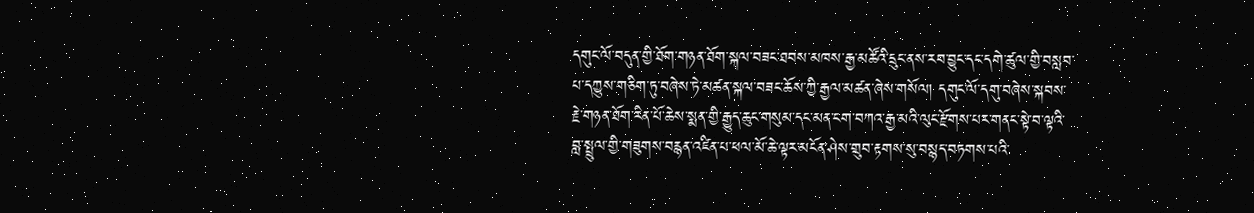དགུང་ལོ་བདུན་གྱི་ཐོག་གཉན་ཐོག་སྐལ་བཟང་ཐབས་མཁས་རྒྱ་མཚོའི་དྲུང་ནས་རབ་བྱུང་དང་དགེ་ཚུལ་གྱི་བསླབ་པ་དཀྱུས་གཅིག་ཏུ་བཞེས་ཏེ་མཚན་སྐལ་བཟང་ཆོས་ཀྱི་རྒྱལ་མཚན་ཞེས་གསོལ། དགུང་ལོ་དགུ་བཞེས་སྐབས་རྗེ་གཉན་ཐོག་རིན་པོ་ཆེས་སྨན་གྱི་རྒྱུད་ཆུང་གསུམ་དང་མན་ངག་བཀའ་རྒྱ་མའི་ལུང་རྫོགས་པར་གནང་སྟེ་བ་ལྟའི་བླ་སྤྲུལ་གྱི་གཟུགས་བརྙན་འཛིན་པ་ཕལ་མོ་ཆེ་ལྟར་མངོན་ཤེས་གྲུབ་རྟགས་སུ་བསྙད་བཏགས་པའི་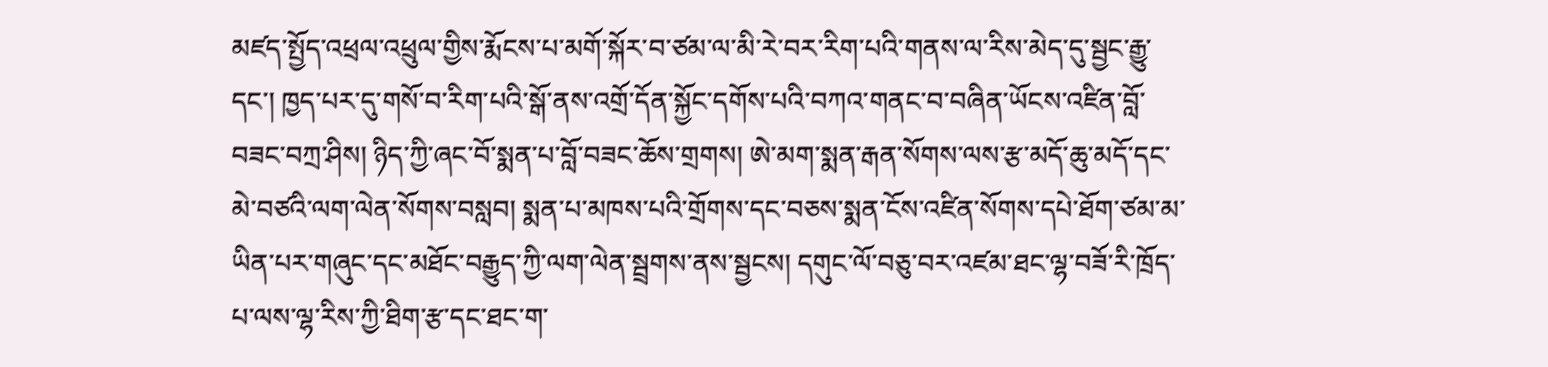མཛད་སྤྱོད་འཕྲལ་འཕྲུལ་གྱིས་རྨོངས་པ་མགོ་སྐོར་བ་ཙམ་ལ་མི་རེ་བར་རིག་པའི་གནས་ལ་རིས་མེད་དུ་སྦྱང་རྒྱུ་དང་། ཁྱད་པར་དུ་གསོ་བ་རིག་པའི་སྒོ་ནས་འགྲོ་དོན་སྐྱོང་དགོས་པའི་བཀའ་གནང་བ་བཞིན་ཡོངས་འཛིན་བློ་བཟང་བཀྲ་ཤིས། ཉིད་ཀྱི་ཞང་བོ་སྨན་པ་བློ་བཟང་ཆོས་གྲགས། ཨེ་མག་སྨན་རྒན་སོགས་ལས་རྩ་མདོ་ཆུ་མདོ་དང་མེ་བཙའི་ལག་ལེན་སོགས་བསླབ། སྨན་པ་མཁས་པའི་གྲོགས་དང་བཅས་སྨན་ངོས་འཛིན་སོགས་དཔེ་ཐོག་ཙམ་མ་ཡིན་པར་གཞུང་དང་མཐོང་བརྒྱུད་ཀྱི་ལག་ལེན་སྦྲགས་ནས་སྦྱངས། དགུང་ལོ་བཅུ་བར་འཛམ་ཐང་ལྷ་བཟོ་རི་ཁྲོད་པ་ལས་ལྷ་རིས་ཀྱི་ཐིག་རྩ་དང་ཐང་ག་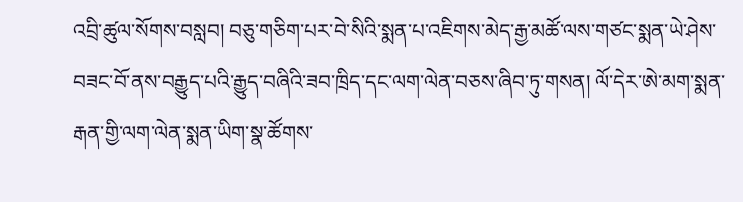འབྲི་ཚུལ་སོགས་བསླབ། བཅུ་གཅིག་པར་བེ་སིའི་སྨན་པ་འཇིགས་མེད་རྒྱ་མཚོ་ལས་གཙང་སྨན་ཡེ་ཤེས་བཟང་བོ་ནས་བརྒྱུད་པའི་རྒྱུད་བཞིའི་ཟབ་ཁྲིད་དང་ལག་ལེན་བཅས་ཞིབ་ཏུ་གསན། ལོ་དེར་ཨེ་མག་སྨན་རྒན་གྱི་ལག་ལེན་སྨན་ཡིག་སྣ་ཚོགས་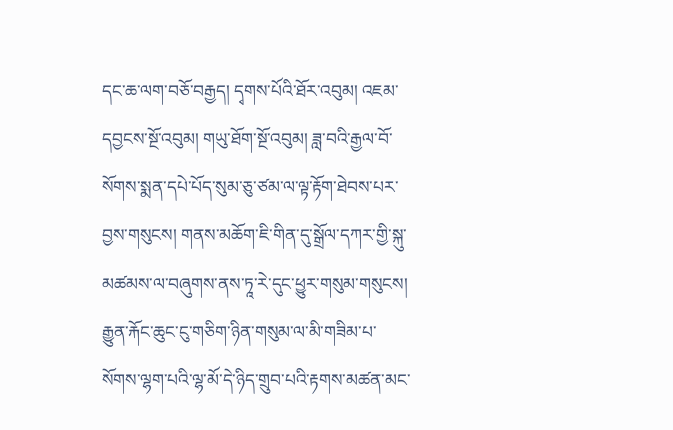དང་ཆ་ལག་བཅོ་བརྒྱད། དྭགས་པོའི་ཐོར་འབུམ། འཇམ་དབྱངས་སྔོ་འབུམ། གཡུ་ཐོག་སྔོ་འབུམ། ཟླ་བའི་རྒྱལ་བོ་སོགས་སྨན་དཔེ་པོད་སུམ་ཅུ་ཙམ་ལ་ལྟ་རྟོག་ཐེབས་པར་བྱས་གསུངས། གནས་མཆོག་ཇི་གིན་དུ་སྒྲོལ་དཀར་གྱི་སྐུ་མཚམས་ལ་བཞུགས་ནས་ཏཱ་རེ་དུང་ཕྱུར་གསུམ་གསུངས། རྒྱུན་རྐོང་ཆུང་ངུ་གཅིག་ཉིན་གསུམ་ལ་མི་གཟིམ་པ་སོགས་ལྷག་པའི་ལྷ་མོ་དེ་ཉིད་གྲུབ་པའི་རྟགས་མཚན་མང་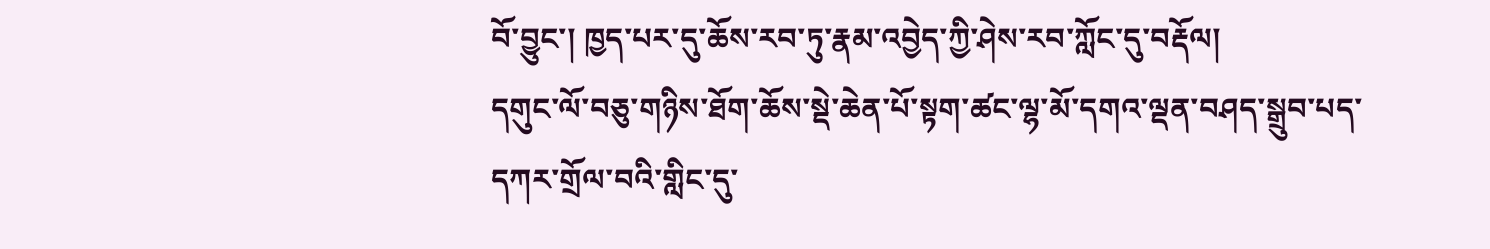བོ་བྱུང་། ཁྱད་པར་དུ་ཆོས་རབ་ཏུ་རྣམ་འབྱེད་ཀྱི་ཤེས་རབ་ཀློང་དུ་བརྡོལ།
དགུང་ལོ་བཅུ་གཉིས་ཐོག་ཆོས་སྡེ་ཆེན་པོ་སྟག་ཚང་ལྷ་མོ་དགའ་ལྡན་བཤད་སྒྲུབ་པད་དཀར་གྲོལ་བའི་གླིང་དུ་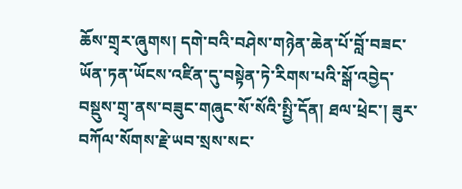ཆོས་གྲྭར་ཞུགས། དགེ་བའི་བཤེས་གཉེན་ཆེན་པོ་བློ་བཟང་ཡོན་ཏན་ཡོངས་འཛིན་དུ་བསྟེན་ཏེ་རིགས་པའི་སྒོ་འབྱེད་བསྡུས་གྲྭ་ནས་བཟུང་གཞུང་སོ་སོའི་སྤྱི་དོན། ཐལ་ཕྲེང་། ཟུར་བཀོལ་སོགས་རྗེ་ཡབ་སྲས་སང་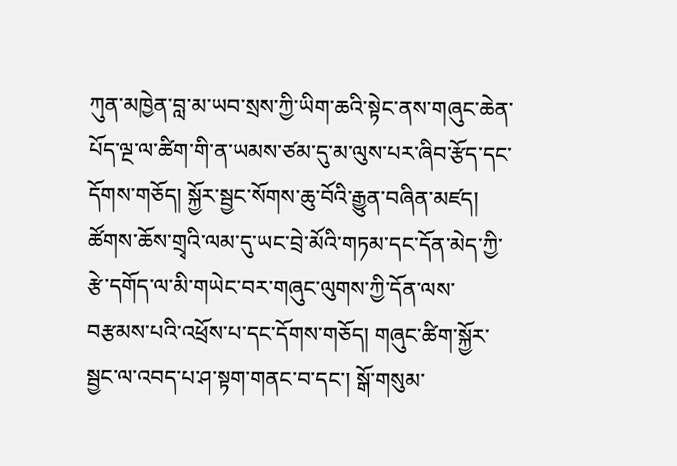ཀུན་མཁྱེན་བླ་མ་ཡབ་སྲས་ཀྱི་ཡིག་ཆའི་སྟེང་ནས་གཞུང་ཆེན་པོད་ལྔ་ལ་ཚིག་གི་ན་ཡམས་ཙམ་དུ་མ་ལུས་པར་ཞིབ་རྩོད་དང་དོགས་གཅོད། སྐྱོར་སྦྱང་སོགས་ཆུ་བོའི་རྒྱུན་བཞིན་མཛད། ཚོགས་ཆོས་གྲྭའི་ལམ་དུ་ཡང་བྲེ་མོའི་གཏམ་དང་དོན་མེད་ཀྱི་རྩེ་དགོད་ལ་མི་གཡེང་བར་གཞུང་ལུགས་ཀྱི་དོན་ལས་བརྩམས་པའི་འཕྲོས་པ་དང་དོགས་གཅོད། གཞུང་ཚིག་སྐྱོར་སྦྱང་ལ་འབད་པ་ཤ་སྟག་གནང་བ་དང་། སྒོ་གསུམ་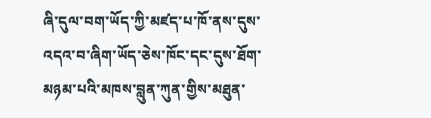ཞི་དུལ་བག་ཡོད་ཀྱི་མཛད་པ་ཁོ་ནས་དུས་འདའ་བ་ཞིག་ཡོད་ཅེས་ཁོང་དང་དུས་ཐོག་མཉམ་པའི་མཁས་བླུན་ཀུན་གྱིས་མཐུན་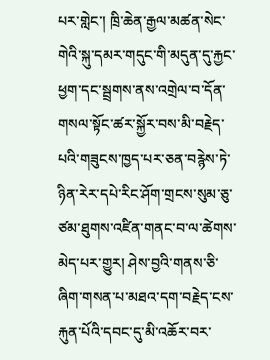པར་གླེང་། ཁྲི་ཆེན་རྒྱལ་མཚན་སེང་གེའི་སྐུ་དམར་གདུང་གི་མདུན་དུ་རྐྱང་ཕྱག་དང་སྦྲགས་ནས་འགྲེལ་བ་དོན་གསལ་སྟོང་ཚར་སྐྱོར་བས་མི་བརྗེད་པའི་གཟུངས་ཁྱད་པར་ཅན་བརྙེས་ཏེ་ཉིན་རེར་དཔེ་རིང་ཤོག་གྲངས་སུམ་ཅུ་ཙམ་ཐུགས་འཛིན་གནང་བ་ལ་ཚེགས་མེད་པར་གྱུར། ཤེས་བྱའི་གནས་ཅི་ཞིག་གསན་པ་མཐའ་དག་བརྗེད་ངས་རྐུན་པོའི་དབང་དུ་མི་འཆོར་བར་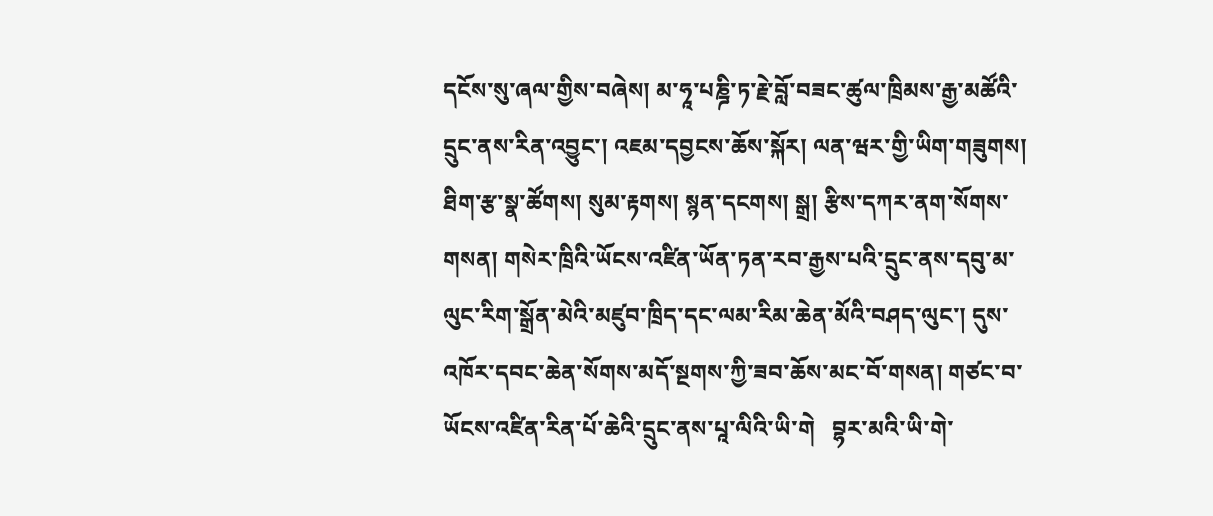དངོས་སུ་ཞལ་གྱིས་བཞེས། མ་ཧཱ་པཎྜི་ཏ་རྗེ་བློ་བཟང་ཚུལ་ཁྲིམས་རྒྱ་མཚོའི་དྲུང་ནས་རིན་འབྱུང་། འཇམ་དབྱངས་ཆོས་སྐོར། ལན་ཝར་གྱི་ཡིག་གཟུགས། ཐིག་རྩ་སྣ་ཚོགས། སུམ་རྟགས། སྙན་དངགས། སྒྲ། རྩིས་དཀར་ནག་སོགས་གསན། གསེར་ཁྲིའི་ཡོངས་འཛིན་ཡོན་ཏན་རབ་རྒྱས་པའི་དྲུང་ནས་དབུ་མ་ལུང་རིག་སྒྲོན་མེའི་མཛུབ་ཁྲིད་དང་ལམ་རིམ་ཆེན་མོའི་བཤད་ལུང་། དུས་འཁོར་དབང་ཆེན་སོགས་མདོ་སྔགས་ཀྱི་ཟབ་ཆོས་མང་བོ་གསན། གཙང་བ་ཡོངས་འཛིན་རིན་པོ་ཆེའི་དྲུང་ནས་པཱ་ལིའི་ཡི་གེ   བྷར་མའི་ཡི་གེ་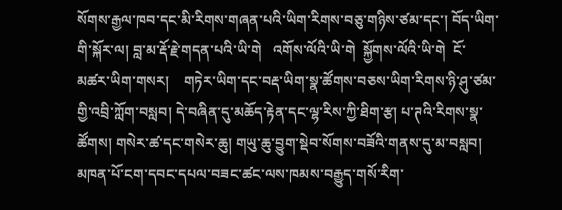སོགས་རྒྱལ་ཁབ་དང་མི་རིགས་གཞན་པའི་ཡིག་རིགས་བཅུ་གཉིས་ཙམ་དང་། བོད་ཡིག་གི་སྐོར་ལ། བླ་མ་རྡོ་རྗེ་གདན་པའི་ཡི་གེ   འགོས་ལོའི་ཡི་གེ  སྐྱོགས་ལོའི་ཡི་གེ  ངོ་མཚར་ཡིག་གསར།    གཏེར་ཡིག་དང་བརྡ་ཡིག་སྣ་ཚོགས་བཅས་ཡིག་རིགས་ཉི་ཤུ་ཙམ་གྱི་འབྲི་ཀློག་བསླབ། དེ་བཞིན་དུ་མཆོད་རྟེན་དང་ལྷ་རིས་ཀྱི་ཐིག་རྩ། པ་ཊའི་རིགས་སྣ་ཚོགས། གསེར་ཚ་དང་གསེར་ཆུ། གཡུ་ཆུ་བྱུག་སྡེབ་སོགས་བཟོའི་གནས་དུ་མ་བསླབ། མཁན་པོ་ངག་དབང་དཔལ་བཟང་ཚང་ལས་ཁམས་བརྒྱུད་གསོ་རིག་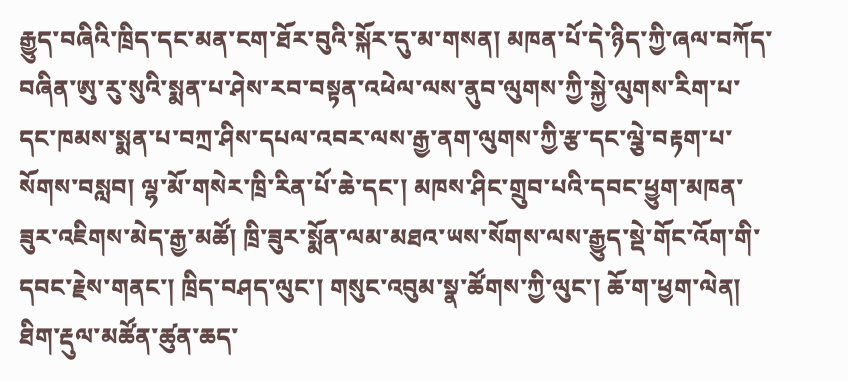རྒྱུད་བཞིའི་ཁྲིད་དང་མན་ངག་ཐོར་བུའི་སྐོར་དུ་མ་གསན། མཁན་པོ་དེ་ཉིད་ཀྱི་ཞལ་བཀོད་བཞིན་ཨུ་རུ་སུའི་སྨན་པ་ཤེས་རབ་བསྟན་འཕེལ་ལས་ནུབ་ལུགས་ཀྱི་སྐྱེ་ལུགས་རིག་པ་དང་ཁམས་སྨན་པ་བཀྲ་ཤིས་དཔལ་འབར་ལས་རྒྱ་ནག་ལུགས་ཀྱི་རྩ་དང་ལྕེ་བརྟག་པ་སོགས་བསླབ། ལྷ་མོ་གསེར་ཁྲི་རིན་པོ་ཆེ་དང་། མཁས་ཤིང་གྲུབ་པའི་དབང་ཕྱུག་མཁན་ཟུར་འཇིགས་མེད་རྒྱ་མཚོ། ཁྲི་ཟུར་སྨོན་ལམ་མཐའ་ཡས་སོགས་ལས་རྒྱུད་སྡེ་གོང་འོག་གི་དབང་རྗེས་གནང་། ཁྲིད་བཤད་ལུང་། གསུང་འབུམ་སྣ་ཚོགས་ཀྱི་ལུང་། ཆོ་ག་ཕྱག་ལེན། ཐིག་རྡུལ་མཚོན་ཚུན་ཆད་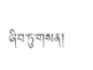ཞིབ་ཏུ་གསན།